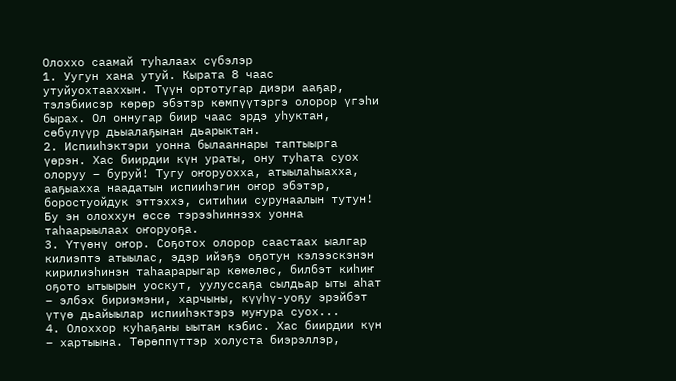Олоххо саамай туһалаах сүбэлэр
1. Уугун хана утуй. Кырата 8 чаас утуйуохтааххын. Түүн ортотугар диэри ааҕар, тэлэбиисэр көрөр эбэтэр көмпүүтэргэ олорор үгэһи бырах. Ол оннугар биир чаас эрдэ уһуктан, сөбүлүүр дьыалаҕынан дьарыктан.
2. Испииһэктэри уонна былааннары таптыырга үөрэн. Хас биирдии күн ураты, ону туһата суох олоруу – буруй! Тугу оҥоруохха, атыылаһыахха, ааҕыахха наадатын испииһэгин оҥор эбэтэр, боростуойдук эттэххэ, ситиһии сурунаалын тутун! Бу эн олоххун өссө тэрээһиннээх уонна таһаарыылаах оҥоруоҕа.
3. Үтүөнү оҥор. Соҕотох олорор саастаах ыалгар килиэптэ атыылас, эдэр ийэҕэ оҕотун кэлээскэнэн кирилиэһинэн таһаарарыгар көмөлөс, билбэт киһиҥ оҕото ытыырын уоскут, уулуссаҕа сылдьар ыты аһат – элбэх бириэмэни, харчыны, күүһү-уоҕу эрэйбэт үтүө дьайыылар испииһэктэрэ муҥура суох...
4. Олоххор куһаҕаны ыытан кэбис. Хас биирдии күн – хартыына. Төрөппүттэр холуста биэрэллэр,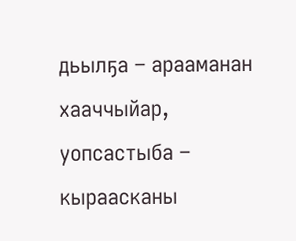дьылҕа – арааманан хааччыйар, уопсастыба – кыраасканы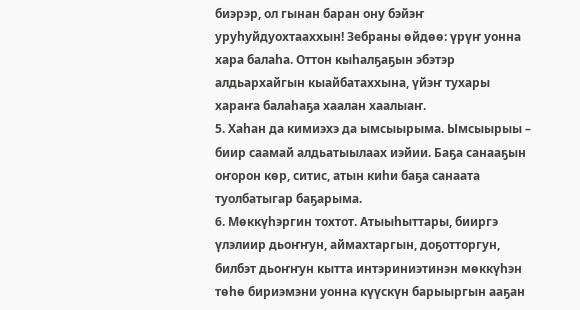биэрэр, ол гынан баран ону бэйэҥ уруһуйдуохтааххын! Зебраны өйдөө: үрүҥ уонна хара балаһа. Оттон кыһалҕаҕын эбэтэр алдьархайгын кыайбатаххына, үйэҥ тухары хараҥа балаһаҕа хаалан хаалыаҥ.
5. Хаһан да кимиэхэ да ымсыырыма. Ымсыырыы – биир саамай алдьатыылаах иэйии. Баҕа санааҕын оҥорон көр, ситис, атын киһи баҕа санаата туолбатыгар баҕарыма.
6. Мөккүһэргин тохтот. Атыыһыттары, бииргэ үлэлиир дьоҥҥун, аймахтаргын, доҕотторгун, билбэт дьоҥҥун кытта интэриниэтинэн мөккүһэн төһө бириэмэни уонна күүскүн барыыргын ааҕан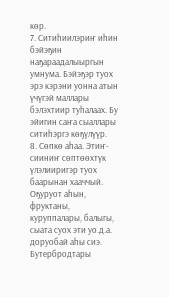көр.
7. Ситиһиилэриҥ иһин бэйэҕин наҕараадалыыргын умнума. Бэйэҕэр туох эрэ кэрэни уонна атын үчүгэй маллары бэлэхтиир туһалаах. Бу эйигин саҥа сыаллары ситиһэргэ көҕүлүүр.
8. Сөпкө аһаа. Этиҥ-сииниҥ сөптөөхтүк үлэлииригэр туох баарынан хааччый. Оҕуруот аһын, фруктаны, куруппалары, балыгы, сыата суох эти уо.д.а. доруобай аһы сиэ. Бутербродтары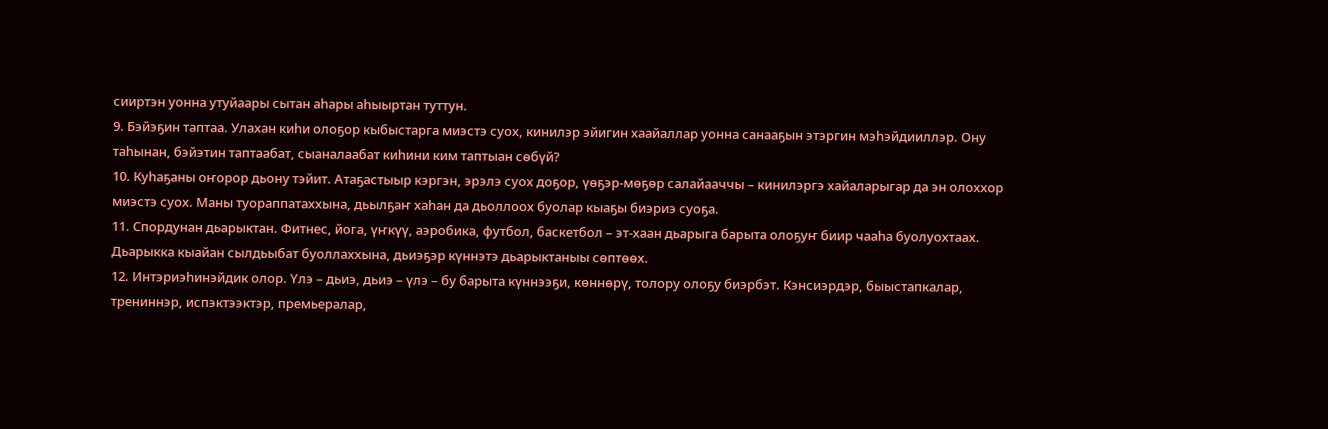сииртэн уонна утуйаары сытан аһары аһыыртан туттун.
9. Бэйэҕин таптаа. Улахан киһи олоҕор кыбыстарга миэстэ суох, кинилэр эйигин хаайаллар уонна санааҕын этэргин мэһэйдииллэр. Ону таһынан, бэйэтин таптаабат, сыаналаабат киһини ким таптыан сөбүй?
10. Куһаҕаны оҥорор дьону тэйит. Атаҕастыыр кэргэн, эрэлэ суох доҕор, үөҕэр-мөҕөр салайааччы – кинилэргэ хайаларыгар да эн олоххор миэстэ суох. Маны туораппатаххына, дьылҕаҥ хаһан да дьоллоох буолар кыаҕы биэриэ суоҕа.
11. Спордунан дьарыктан. Фитнес, йога, үҥкүү, аэробика, футбол, баскетбол – эт-хаан дьарыга барыта олоҕуҥ биир чааһа буолуохтаах.
Дьарыкка кыайан сылдьыбат буоллаххына, дьиэҕэр күннэтэ дьарыктаныы сөптөөх.
12. Интэриэһинэйдик олор. Үлэ – дьиэ, дьиэ – үлэ – бу барыта күннээҕи, көннөрү, толору олоҕу биэрбэт. Кэнсиэрдэр, быыстапкалар, трениннэр, испэктээктэр, премьералар,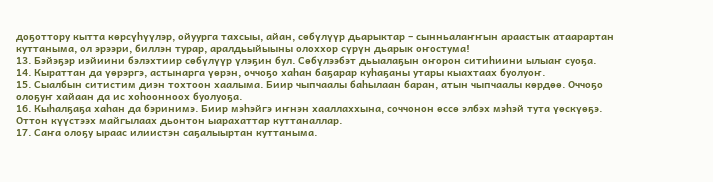доҕоттору кытта көрсүһүүлэр, ойуурга тахсыы, айан, сөбүлүүр дьарыктар – сынньалаҥҥын араастык атаарартан куттаныма, ол эрээри, биллэн турар, аралдьыйыыны олоххор сүрүн дьарык оҥостума!
13. Бэйэҕэр иэйиини бэлэхтиир сөбүлүүр үлэҕин бул. Сөбүлээбэт дьыалаҕын оҥорон ситиһиини ылыаҥ суоҕа.
14. Кыраттан да үөрэргэ, астынарга үөрэн, оччоҕо хаһан баҕарар куһаҕаны утары кыахтаах буолуоҥ.
15. Сыалбын ситистим диэн тохтоон хаалыма. Биир чыпчаалы баһылаан баран, атын чыпчаалы көрдөө. Оччоҕо олоҕуҥ хайаан да ис хоһоонноох буолуоҕа.
16. Кыһалҕаҕа хаһан да бэринимэ. Биир мэһэйгэ иҥнэн хааллаххына, соччонон өссө элбэх мэһэй тута үөскүөҕэ. Оттон күүстээх майгылаах дьонтон ыарахаттар куттаналлар.
17. Саҥа олоҕу ыраас илиистэн саҕалыыртан куттаныма.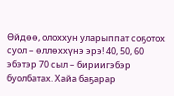Өйдөө, олоххун уларыппат соҕотох суол – өллөххүнэ эрэ! 40, 50, 60 эбэтэр 70 сыл – бириигэбэр буолбатах. Хайа баҕарар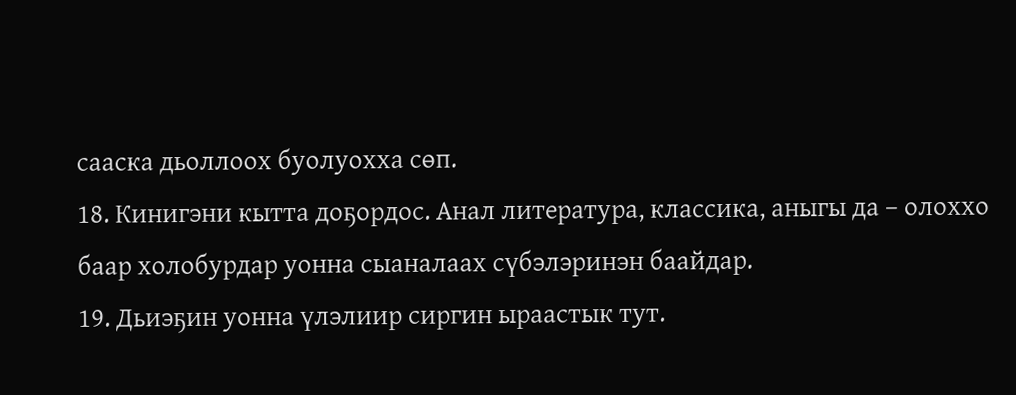сааска дьоллоох буолуохха сөп.
18. Кинигэни кытта доҕордос. Анал литература, классика, аныгы да – олоххо баар холобурдар уонна сыаналаах сүбэлэринэн баайдар.
19. Дьиэҕин уонна үлэлиир сиргин ыраастык тут.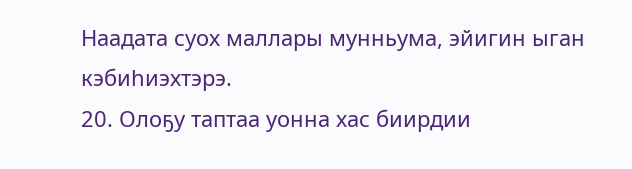Наадата суох маллары мунньума, эйигин ыган кэбиһиэхтэрэ.
20. Олоҕу таптаа уонна хас биирдии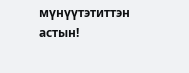мүнүүтэтиттэн астын!